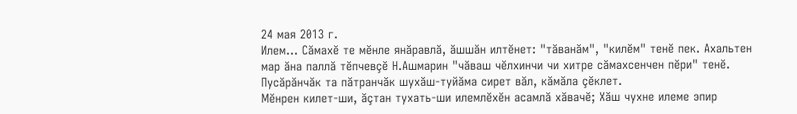24 мая 2013 г.
Илем... Сăмахĕ те мĕнле янăравлă, ăшшăн илтĕнет: "тăванăм", "килĕм" тенĕ пек. Ахальтен мар ăна паллă тĕпчевçĕ Н.Ашмарин "чăваш чĕлхинчи чи хитре сăмахсенчен пĕри" тенĕ. Пусăрăнчăк та пăтранчăк шухăш-туйăма сирет вăл, кăмăла çĕклет.
Мĕнрен килет-ши, ăçтан тухать-ши илемлĕхĕн асамлă хăвачĕ; Хăш чухне илеме эпир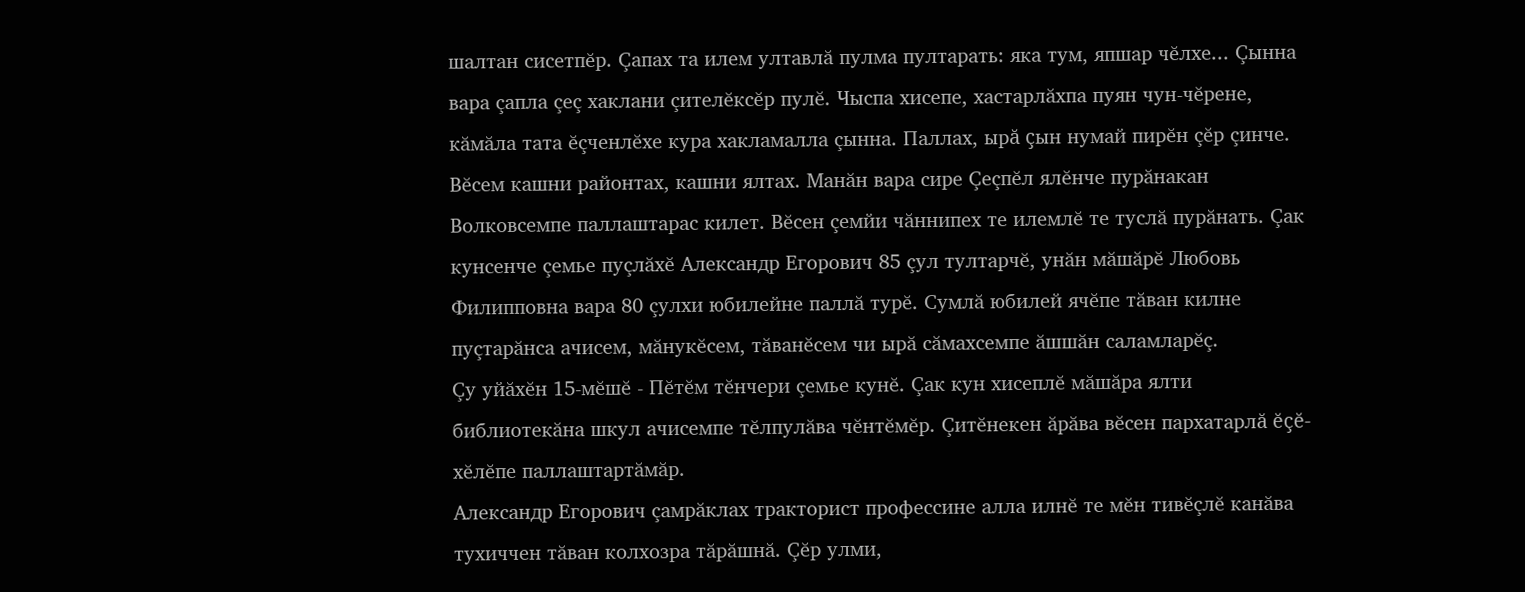шалтан сисетпĕр. Çапах та илем ултавлă пулма пултарать: яка тум, япшар чĕлхе... Çынна вара çапла çеç хаклани çителĕксĕр пулĕ. Чыспа хисепе, хастарлăхпа пуян чун-чĕрене, кăмăла тата ĕçченлĕхе кура хакламалла çынна. Паллах, ырă çын нумай пирĕн çĕр çинче. Вĕсем кашни районтах, кашни ялтах. Манăн вара сире Çеçпĕл ялĕнче пурăнакан Волковсемпе паллаштарас килет. Вĕсен çемйи чăннипех те илемлĕ те туслă пурăнать. Çак кунсенче çемье пуçлăхĕ Александр Егорович 85 çул тултарчĕ, унăн мăшăрĕ Любовь Филипповна вара 80 çулхи юбилейне паллă турĕ. Сумлă юбилей ячĕпе тăван килне пуçтарăнса ачисем, мăнукĕсем, тăванĕсем чи ырă сăмахсемпе ăшшăн саламларĕç.
Çу уйăхĕн 15-мĕшĕ - Пĕтĕм тĕнчери çемье кунĕ. Çак кун хисеплĕ мăшăра ялти библиотекăна шкул ачисемпе тĕлпулăва чĕнтĕмĕр. Çитĕнекен ăрăва вĕсен пархатарлă ĕçĕ-хĕлĕпе паллаштартăмăр.
Александр Егорович çамрăклах тракторист профессине алла илнĕ те мĕн тивĕçлĕ канăва тухиччен тăван колхозра тăрăшнă. Çĕр улми,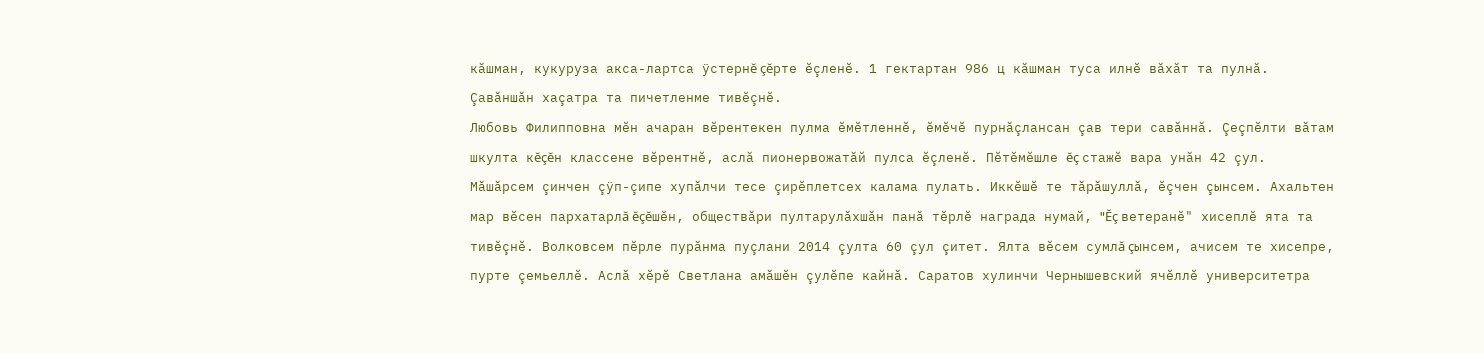кăшман, кукуруза акса-лартса ÿстернĕ çĕрте ĕçленĕ. 1 гектартан 986 ц кăшман туса илнĕ вăхăт та пулнă. Çавăншăн хаçатра та пичетленме тивĕçнĕ.
Любовь Филипповна мĕн ачаран вĕрентекен пулма ĕмĕтленнĕ, ĕмĕчĕ пурнăçлансан çав тери савăннă. Çеçпĕлти вăтам шкулта кĕçĕн классене вĕрентнĕ, аслă пионервожатăй пулса ĕçленĕ. Пĕтĕмĕшле ĕç стажĕ вара унăн 42 çул.
Мăшăрсем çинчен çÿп-çипе хупăлчи тесе çирĕплетсех калама пулать. Иккĕшĕ те тăрăшуллă, ĕçчен çынсем. Ахальтен мар вĕсен пархатарлă ĕçĕшĕн, обществăри пултарулăхшăн панă тĕрлĕ награда нумай, "Ĕç ветеранĕ" хисеплĕ ята та тивĕçнĕ. Волковсем пĕрле пурăнма пуçлани 2014 çулта 60 çул çитет. Ялта вĕсем сумлă çынсем, ачисем те хисепре, пурте çемьеллĕ. Аслă хĕрĕ Светлана амăшĕн çулĕпе кайнă. Саратов хулинчи Чернышевский ячĕллĕ университетра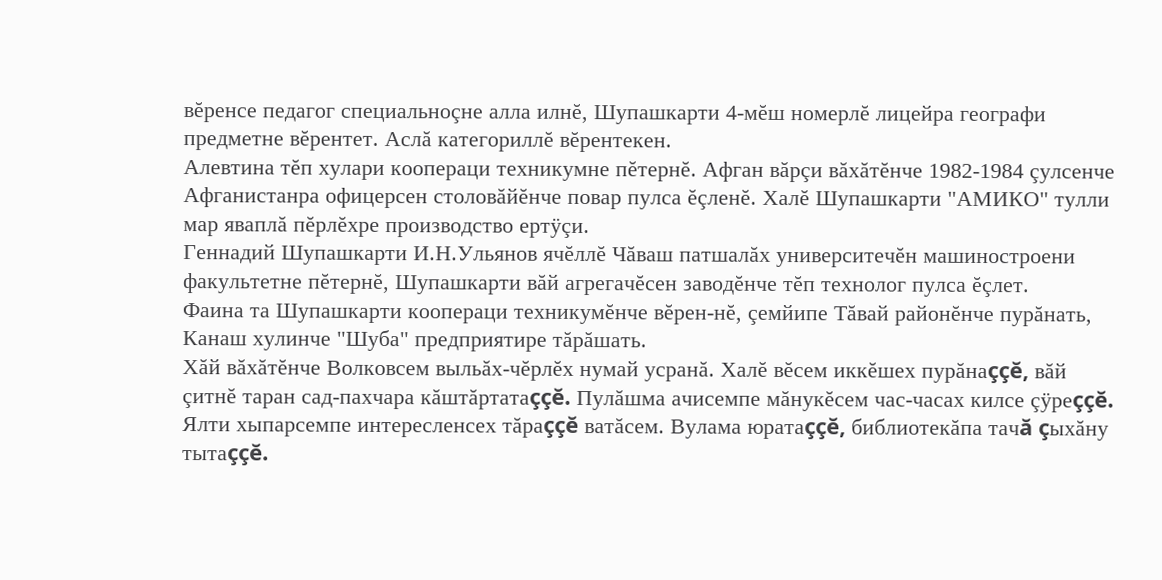вĕренсе педагог специальноçне алла илнĕ, Шупашкарти 4-мĕш номерлĕ лицейра географи предметне вĕрентет. Аслă категориллĕ вĕрентекен.
Алевтина тĕп хулари коопераци техникумне пĕтернĕ. Афган вăрçи вăхăтĕнче 1982-1984 çулсенче Афганистанра офицерсен столовăйĕнче повар пулса ĕçленĕ. Халĕ Шупашкарти "АМИКО" тулли мар яваплă пĕрлĕхре производство ертÿçи.
Геннадий Шупашкарти И.Н.Ульянов ячĕллĕ Чăваш патшалăх университечĕн машиностроени факультетне пĕтернĕ, Шупашкарти вăй агрегачĕсен заводĕнче тĕп технолог пулса ĕçлет.
Фаина та Шупашкарти коопераци техникумĕнче вĕрен-нĕ, çемйипе Тăвай районĕнче пурăнать, Канаш хулинче "Шуба" предприятире тăрăшать.
Хăй вăхăтĕнче Волковсем выльăх-чĕрлĕх нумай усранă. Халĕ вĕсем иккĕшех пурăнаççĕ, вăй çитнĕ таран сад-пахчара кăштăртатаççĕ. Пулăшма ачисемпе мăнукĕсем час-часах килсе çÿреççĕ.
Ялти хыпарсемпе интересленсех тăраççĕ ватăсем. Вулама юратаççĕ, библиотекăпа тачă çыхăну тытаççĕ.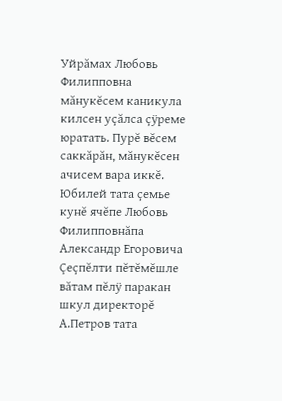Уйрăмах Любовь Филипповна мăнукĕсем каникула килсен уçăлса çÿреме юратать. Пурĕ вĕсем саккăрăн, мăнукĕсен ачисем вара иккĕ.
Юбилей тата çемье кунĕ ячĕпе Любовь Филипповнăпа Александр Егоровича Çеçпĕлти пĕтĕмĕшле вăтам пĕлÿ паракан шкул директорĕ А.Петров тата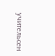учительсен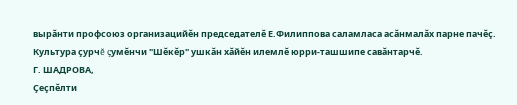вырăнти профсоюз организацийĕн председателĕ Е.Филиппова саламласа асăнмалăх парне пачĕç. Культура çурчĕ çумĕнчи "Шĕкĕр" ушкăн хăйĕн илемлĕ юрри-ташшипе савăнтарчĕ.
Г. ШАДРОВА,
Çеçпĕлти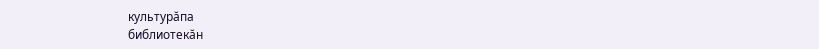культурăпа
библиотекăн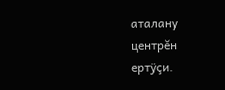аталану центрĕн ертÿçи.